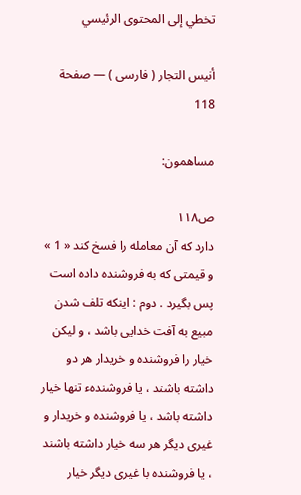تخطي إلى المحتوى الرئيسي

أنيس التجار ( فارسى ) — صفحة 118

مساهمون:

ص١١٨
دارد كه آن معامله را فسخ كند « 1 » و قيمتى كه به فروشنده داده است پس بگيرد . دوم : اينكه تلف شدن مبيع به آفت خدايى باشد ، و ليكن خيار را فروشنده و خريدار هر دو داشته باشند ، يا فروشندهء تنها خيار داشته باشد ، يا فروشنده و خريدار و غيرى ديگر هر سه خيار داشته باشند ، يا فروشنده با غيرى ديگر خيار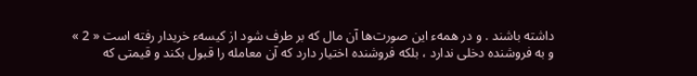داشته باشند . و در همهء اين صورت‌ها آن مال كه بر طرف شود از كيسهء خريدار رفته است « 2 » و به فروشنده دخلى ندارد ، بلكه فروشنده اختيار دارد كه آن معامله را قبول بكند و قيمتى كه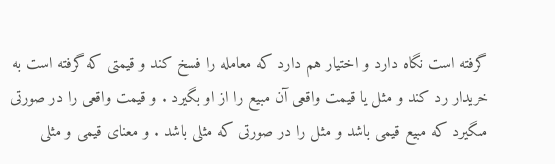گرفته است نگاه دارد و اختيار هم دارد كه معامله را فسخ كند و قيمتى كه گرفته است به خريدار رد كند و مثل يا قيمت واقعى آن مبيع را از او بگيرد . و قيمت واقعى را در صورتى مىگيرد كه مبيع قيمى باشد و مثل را در صورتى كه مثلى باشد . و معناى قيمى و مثلى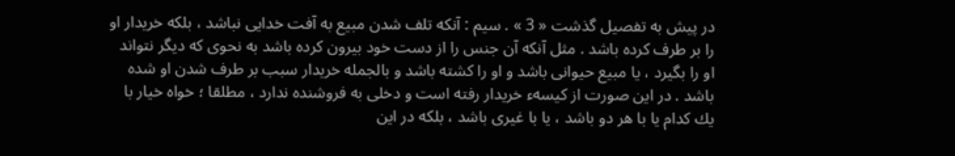در پيش به تفصيل گذشت « 3 » . سيم : آنكه تلف شدن مبيع به آفت خدايى نباشد ، بلكه خريدار او را بر طرف كرده باشد . مثل آنكه آن جنس را از دست خود بيرون كرده باشد به نحوى كه ديگر نتواند او را بگيرد ، يا مبيع حيوانى باشد و او را كشته باشد و بالجمله خريدار سبب بر طرف شدن او شده باشد . در اين صورت از كيسهء خريدار رفته است و دخلى به فروشنده ندارد ، مطلقا ؛ خواه خيار با يك كدام يا با هر دو باشد ، يا با غيرى باشد ، بلكه در اين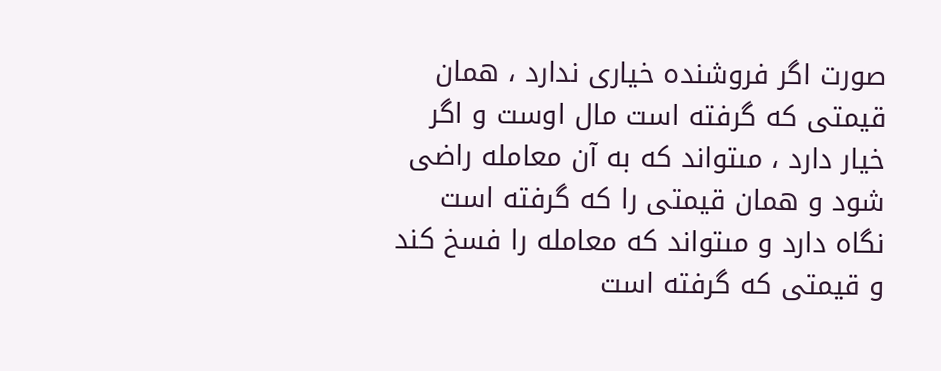صورت اگر فروشنده خيارى ندارد ، همان قيمتى كه گرفته است مال اوست و اگر خيار دارد ، مىتواند كه به آن معامله راضى شود و همان قيمتى را كه گرفته است نگاه دارد و مىتواند كه معامله را فسخ كند و قيمتى كه گرفته است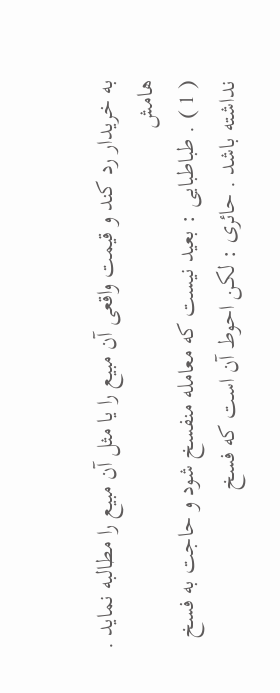به خريدار رد كند و قيمت واقعى آن مبيع را يا مثل آن مبيع را مطالبه نمايد .
هامش
( 1 ) . طباطبايى : بعيد نيست كه معامله منفسخ شود و حاجت به فسخ نداشته باشد . حائرى : لكن احوط آن است كه فسخ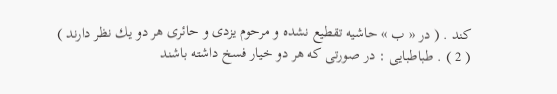كند . ( در « ب » حاشيه تقطيع نشده و مرحوم يزدى و حائرى هر دو يك نظر دارند ) ( 2 ) . طباطبايى : در صورتى كه هر دو خيار فسخ داشته باشند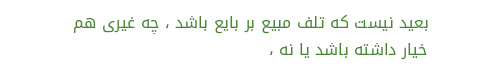بعيد نيست كه تلف مبيع بر بايع باشد ، چه غيرى هم خيار داشته باشد يا نه ،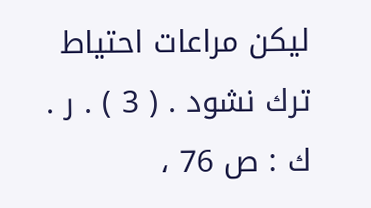ليكن مراعات احتياط ترك نشود . ( 3 ) . ر . ك : ص 76 ،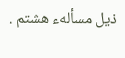ذيل مسألهء هشتم .